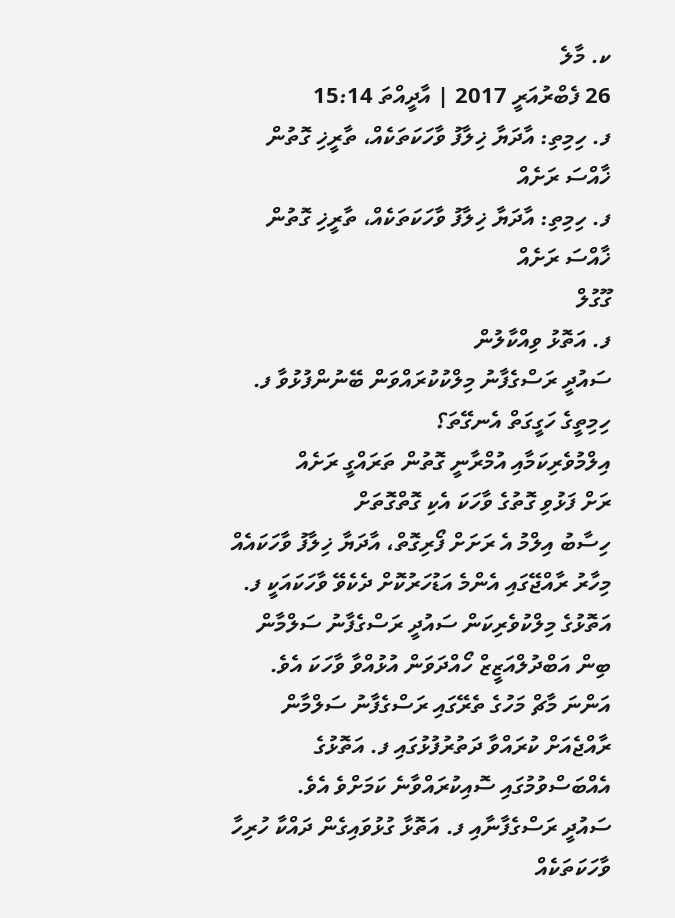ކ. މާލެ
26 ފެބްރުއަރީ 2017 | އާދީއްތަ 15:14
ފ. ހިމިތި: އާދަޔާ ޚިލާފު ވާހަކަތަކެއް، ތާރީޚި ގޮތުން ޚާއްސަ ރަށެއް
ފ. ހިމިތި: އާދަޔާ ޚިލާފު ވާހަކަތަކެއް، ތާރީޚި ގޮތުން ޚާއްސަ ރަށެއް
ގޫގުލް
ފ. އަތޮޅު ވިއްކާލުން
ސައުދީ ރަސްގެފާނު މިލްކުކުރައްވަން ބޭނުންފުޅުވާ ފ. ހިމިތީގެ ހަގީގަތް އެނގޭތަ؟
އިލްމުވެރިކަމާއި އުމްރާނީ ގޮތުން ތަރައްގީ ރަށެއް
ރަށް ފަޅުވި ގޮތުގެ ވާހަކަ އެކި ގޮތްގޮތަށް
ހިސާބު އިލްމު އެ ރަށަށް ފޯރިގޮތް، އާދަޔާ ޚިލާފު ވާހަކައެއް
މިހާރު ރާއްޖޭގައި އެންމެ އަޑުހަރުކޮށް ދެކެވޭ ވާހަކައަކީ ފ. އަތޮޅުގެ މިލްކުވެރިކަން ސައުދީ ރަސްގެފާނު ސަލްމާން ބިން އަބްދުލްއަޒީޒް ހޯއްދަވަން އުޅުއްވާ ވާހަކަ އެވެ. އަންނަ މާޗް މަހުގެ ތެރޭގައި ރަސްގެފާނު ސަލްމާން ރާއްޖެއަށް ކުރައްވާ ދަތުރުފުޅުގައި ފ. އަތޮޅުގެ އެއްބަސްވުމުގައި ސޮއިކުރައްވާނެ ކަމަށްވެ އެވެ.
ސައުދީ ރަސްގެފާނާއި ފ. އަތޮޅާ ގުޅުވައިގެން ދައްކާ ހުރިހާ ވާހަކަތަކެއް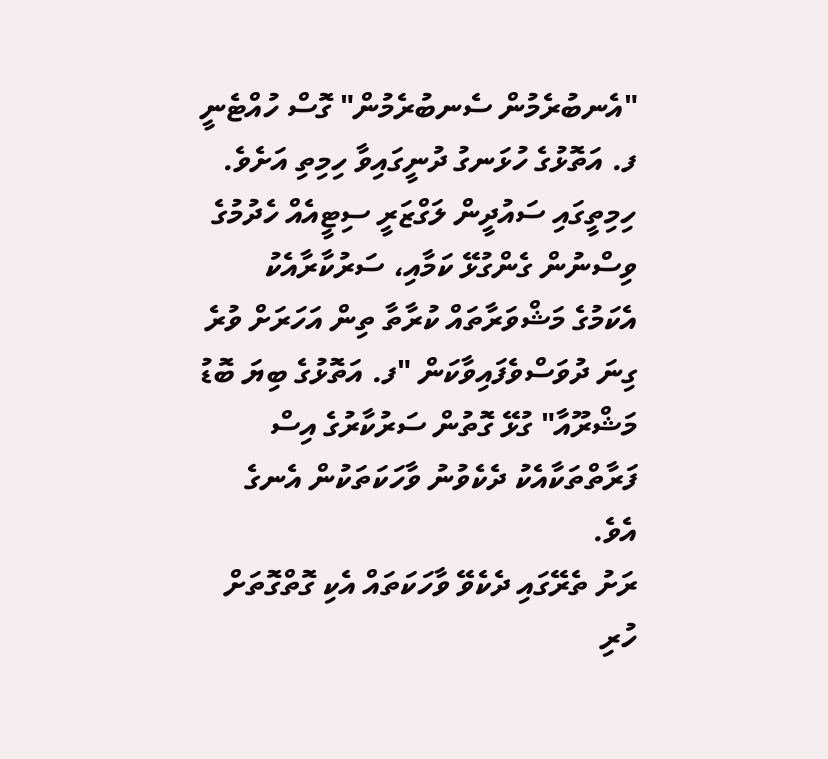"އެނބުރެމުން ސެނބުރެމުން" ގޮސް ހުއްޓެނީ ފ. އަތޮޅުގެ ހުޅަނގު ދުނީގައިވާ ހިމިތި އަށެވެ. ހިމިތީގައި ސައުދީން ލަގްޒަރީ ސިޓީއެއް ހެދުމުގެ ވިސްނުން ގެންގުޅޭ ކަމާއި، ސަރުކާރާއެކު އެކަމުގެ މަޝްވަރާތައް ކުރާތާ ތިން އަހަރަށް ވުރެ ގިނަ ދުވަސްވެފައިވާކަން "ފ. އަތޮޅުގެ ބިޔަ ބޮޑު މަޝްރޫއާ" ގުޅޭ ގޮތުން ސަރުކާރުގެ އިސް ފަރާތްތަކާއެކު ދެކެވުނު ވާހަކަތަކުން އެނގެ އެވެ.
ރަށު ތެރޭގައި ދެކެވޭ ވާހަކަތައް އެކި ގޮތްގޮތަށް ހުރި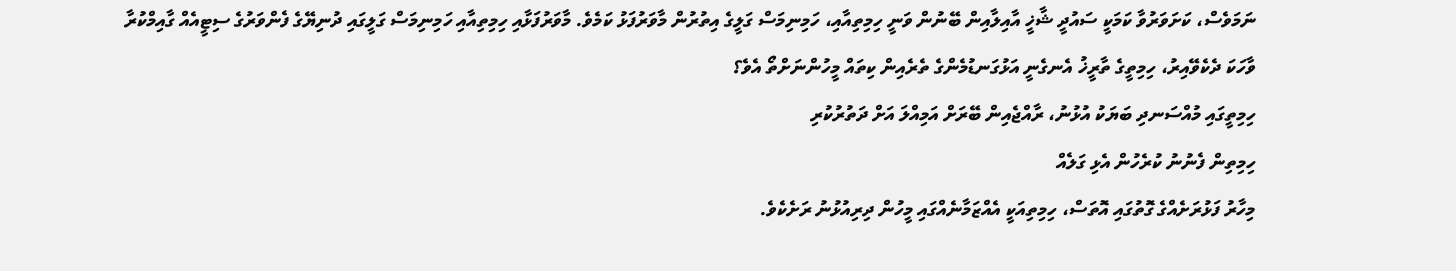ނަމަވެސް، ކަށަވަރުވާ ކަމަކީ ސައުދީ ޝާޚީ އާއިލާއިން ބޭނުން ވަނީ ހިމިތިއާއި، ހަމިނިމަސް ގަލީގެ އިތުރުން މާވަރުފަޅު ކަމެވެ. މާވަރުފަޅާއި ހިމިތިއާއި ހަމިނިމަސް ގަލީގައި ދުނިޔޭގެ ފެންވަރުގެ ސިޓީއެއް ގާއިމްކުރާ ވާހަކަ ދެކެވޭއިރު، ހިމިތީގެ ތާރީޚު އެނގެނީ އަޅުގަނޑުމެންގެ ތެރެއިން ކިތައް މީހުންނަށްތޯ އެވެ؟
ހިމިތީގައި މުއްސަނދި ބަޔަކު އުޅުނު، ރާއްޖެއިން ބޭރަށް އަމިއްލަ އަށް ދަތުރުކުރި
ހިމިތިން ފެނުނު ކުރެހުން އެޅި ގަލެއް
މިހާރު ފަޅުރަށެއްގެ ގޮތުގައި އޮތަސް، ހިމިތިއަކީ އެއްޒަމާނެއްގައި މީހުން ދިރިއުޅުނު ރަށެކެވެ.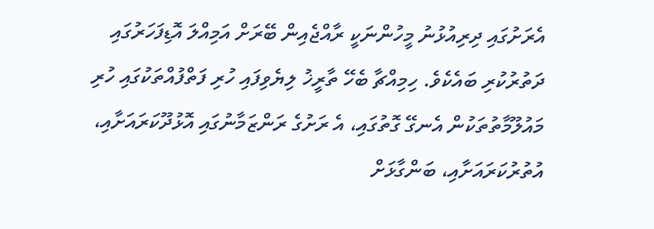އެރަށުގައި ދިރިއުޅުނު މީހުންނަކީ ރާއްޖެއިން ބޭރަށް އަމިއްލަ އޮޑިފަހަރުގައި ދަތުރުކުރި ބައެކެވެ. ހިމިއްޗާ ބެހޭ ތާރީޚު ލިޔެވިފައި ހުރި ފަތްފުއްތަކުގައި ހުރި މައުލޫމާތުތަކުން އެނގޭ ގޮތުގައި، އެ ރަށުގެ ރަންޒަމާނުގައި އޮޅުދޫކަރައަށާއި، އުތުރުކަރައަށާއި، ބަންގާޅަށް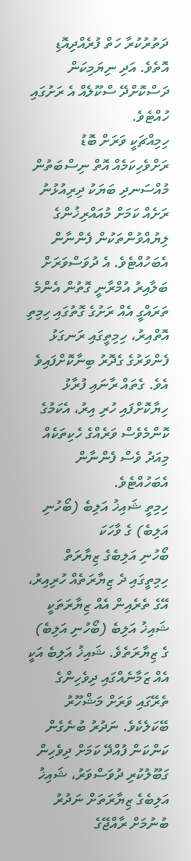ދަތުރުކުރާ ހަތް ފުރެއްދިއޮޑި އޮތެވެ. އަދި ނިޔަމިކަން ދަސްކޮށްދޭ ސްކޫލެއް އެ ރަށުގައި ހުއްޓެވެ.
ހިމިއްޗަކީ ވަރަށް ބޮޑު ރަށްވެހިކަމެއް އޮތް ނިސްބަތުން މުއްސަނދި ބަޔަކު ދިރިއުޅުނު ރަށެއް ކަމަށް މުއައްރިޚުންގެ ލިޔުއްވުންތަކުން ފެންނާން އެބަހުއްޓެވެ. އެ ދުވަސްވަރަށް ބަލާއިރު އުމްރާނީ ގޮތުން އެންމެ ތަރައްގީ އެއް ރަށުގެ ގޮތުގައި ހިމިތި އޮތްއިރު، ހިމިތީގައި ރަނގަޅު ފެންވަރުގެ ގެދޮރު ބިނާކޮށްފައިވެ އެވެ. ގެތައް ރާނައި ފުރާޅު ހިޔާކޮށްފައި ހުރި އިރު، އެކަމުގެ ކޮންމެވެސް ވަރެއްގެ ހެކިތަކެއް މިއަދު ވެސް ފެންނާން އެބަހުއްޓެވެ.
ހިމިތީ ޝައިޚު އަލިބެ (ބޯހުނި އަލިބެ) ގެ ވާހަކަ
ބޯހުނި އަލިބެގެ ޒިޔާރަތް
ހިމިތީގައި ދެ ޒިޔާރަތެއް ހުރިއިރު، އޭގެ ތެރެއިން އެއް ޒިޔާރަތަކީ ޝައިޚު އަލިބެ (ބޯހުނި އަލިބެ) ގެ ޒިޔާރަތެވެ. ޝައިޚު އަލިބެ އަކީ އެއް ޒަމާނެއްގައި ދިވެހިންގެ ތެރޭގައި ވަރަށް މަޝްހޫރު ބޭކަލެކެވެ. ނަދުރު ބުނެގެން ކަންކަން ފުއްދޭ ކަމަށް ދިވެހިން ގަބޫލުކުރި ދުވަސްވަރު، ޝައިޚު އަލިބެގެ ޒިޔާރަތަށް ނަދުރު ބުނުމަށް ރާއްޖޭގެ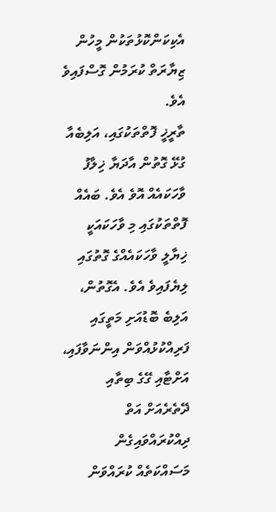އެކިކަންކޮޅުތަކުން މީހުން ޒިޔާރަތް ކުރަމުން ގޮސްފައިވެ އެވެ.
ތާރީޚީ ފޮތްތަކުގައި، އަލިބެއާ ގުޅޭ ގޮތުން އާދަޔާ ޚިލާފު ވާހަކައެއް އޮވެ އެވެ. ބައެއް ފޮތްތަކުގައި މި ވާހަކައަކީ ޚިޔާލީ ވާހަކައެއްގެ ގޮތުގައި ލިޔެފައިވެ އެވެ. އެގޮތުން، އަލިބެ ބޮޑުއަށި މަތީގައި ފަރިއްކުޅުއްވަން އިންނަވާފައި، އަށްޓާއި ގޭގެ ބިތާއި ދޭތެރެއަށް އަތް ދިއްކުރައްވައިގެން މަސައްކަތެއް ކުރައްވަން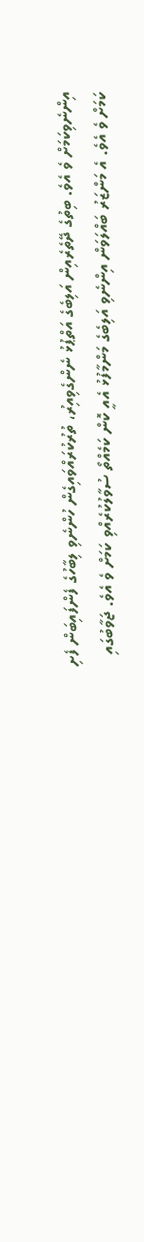އިންނެވިކަމަށް ވެ އެވެ. ބިތުގެ ދޭތެރެއިން އަލިބެގެ އަތްޕުޅު ނެންގެވިއިރު، ތުރުކުރައްވައިގެން ހުންނެވި ލިބާހުގެ ފެންފައިބަން ފެށި ކަމަށް ވެ އެވެ. އެ މަންޒަރު ބައްލަވަން އިންނެވި އަލިބެގެ މަންމާފުޅު އެއީ ކޮން ކަމެއްތޯ ސުވާލުކުރެއްވި ކަމަށް ވެ އެވެ. ޖަވާބުގައި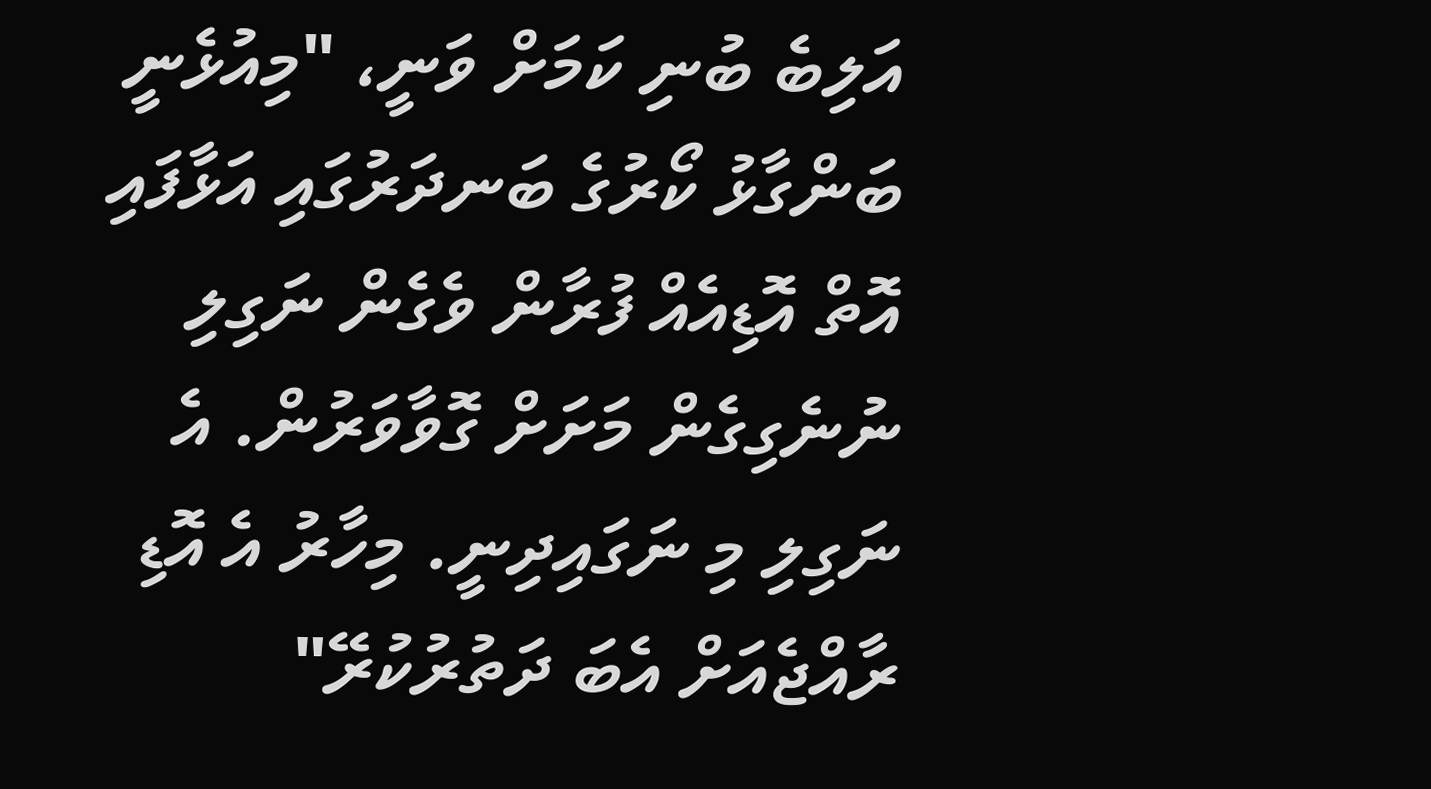އަލިބެ ބުނި ކަމަށް ވަނީ، "މިއުޅެނީ ބަންގާޅު ކޯރުގެ ބަނދަރުގައި އަޅާފައި އޮތް އޮޑިއެއް ފުރާން ވެގެން ނަގިލި ނުނެގިގެން މަށަށް ގޮވާވަރުން. އެ ނަގިލި މި ނަގައިދިނީ. މިހާރު އެ އޮޑި ރާއްޖެއަށް އެބަ ދަތުރުކުރޭ"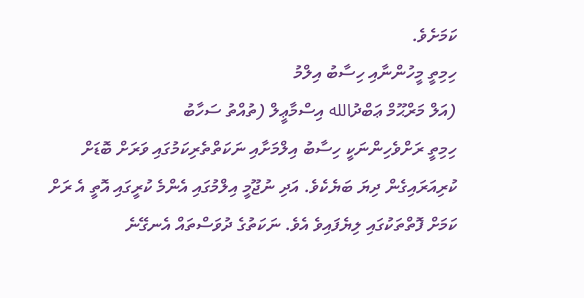ކަމަށެވެ.
ހިމިތީ މީހުންނާއި ހިސާބު އިލްމު
(އަލް މަރްޙޫމް ޢަބްދުالله އިސްމާޢީލް (ތުއްތު ސަހާބު
ހިމިތީ ރަށްވެހިންނަކީ ހިސާބު އިލްމަށާއި ނަކަތްތެރިކަމުގައި ވަރަށް ބޮޑަށް ކުރިއަރައިގެން ދިޔަ ބަޔެކެވެ. އަދި ނުޖޫމީ އިލްމުގައި އެންމެ ކުރީގައި އޮތީ އެ ރަށް ކަމަށް ފޮތްތަކުގައި ލިޔެފައިވެ އެވެ. ނަކަތުގެ ދުވަސްތައް އެނގޭނެ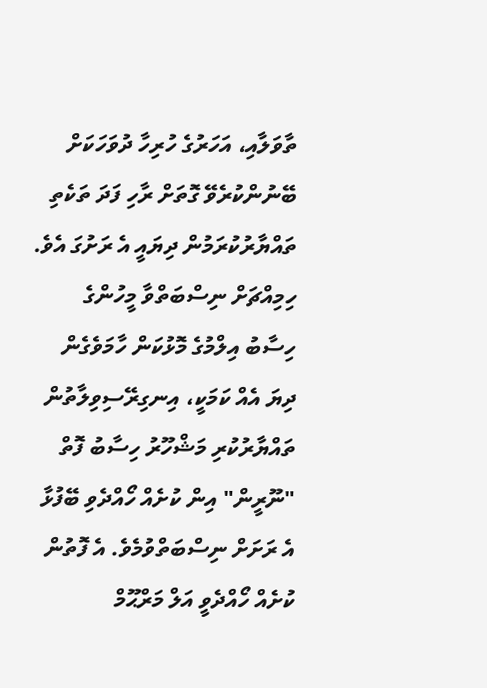ތާވަލާއި، އަހަރުގެ ހުރިހާ ދުވަހަކަށް ބޭނުންކުރެވޭ ގޮތަށް ރާހި ފަދަ ތަކެތި ތައްޔާރުކުރަމުން ދިޔައީ އެ ރަށުގަ އެވެ.
ހިމިއްޗަށް ނިސްބަތްވާ މީހުންގެ ހިސާބު އިލްމުގެ މޮޅުކަން ހާމަވެގެން ދިޔަ އެއް ކަމަކީ، އިނގިރޭސިވިލާތުން ތައްޔާރުކުރި މަޝްހޫރު ހިސާބު ފޮތް "ނޫރީން" އިން ކުށެއް ހޯއްދެވި ބޭފުޅާ އެ ރަށަށް ނިސްބަތްވުމެވެ. އެ ފޮތުން ކުށެއް ހޯއްދެވީ އަލް މަރްޙޫމް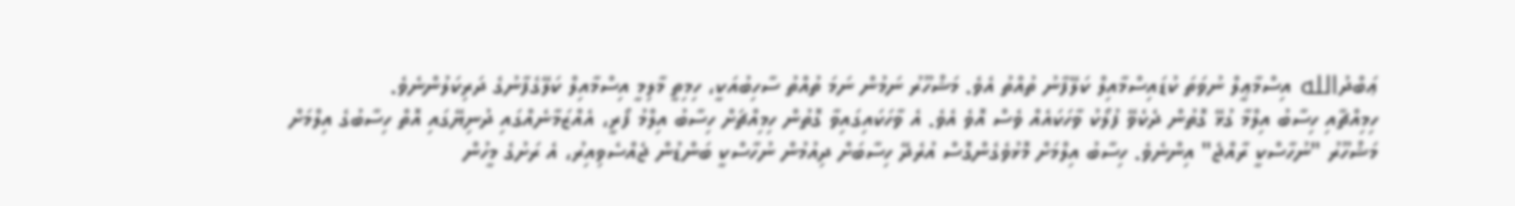ޢަބްދުالله އިސްމާޢީލް ނުވަތަ ކުޑައިސްމާއިލް ކަލޭފާނު ތުއްތު އެވެ. މަޝްހޫރު ނަމުން ނަމަ ތުއްތު ސާހިބުއަކީ، ހިމިތީ މާލިމީ އިސްމާއިލް ކަލޭގެފާނުގެ ދަރިކަލުންނެވެ.
ހިމިއްޗާއި ހިސާބު އިލްމާ ގުޅޭ ގޮތުން ދެކެވޭ ފުލޯކު ވާހަކައެއް ވެސް އޮވެ އެވެ. އެ ވާހަކައިގައިވާ ގޮތުން ހިމިއްޗަށް ހިސާބު އިލްމު ފޯރީ، އެއްޒަމާނެއްގައި ދުނިޔޭގައި އޮތް ހިސާބުގެ އިލްމަށް މަޝްހޫރު "ނުހާސްކީ ރާއްޖެ" އިންނެވެ. ހިސާބު އިލްމަށް މޮޅުވެގެންގޮސް އުރެދޭ ހިސާބަށް ދިއުމުން ނުހާސްކީ ބަންޑުން ޖެއްސެވިއިރު، އެ ރަށުގެ މީހުން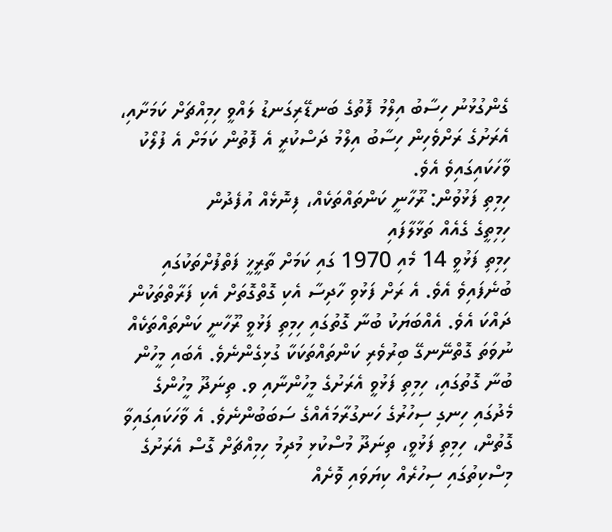ގެންގުޅުނު ހިސާބު އިލްމު ފޮތުގެ ބަނޑޭރިގަނޑު ލައްވީ ހިމިއްޗަށް ކަމަށާއި، އެރަށުގެ ރަށްވެހިން ހިސާބު އިލްމު ދަސްކުރީ އެ ފޮތުން ކަމަށް އެ ފުލޯކު ވާހަކައިގައިވެ އެވެ.
ހިމިތި ފަޅުވުން: ރޫހާނީ ކަންތައްތަކެއް، ފިނޮޅެއް އުފެދުން
ހިމިތީގެ ގެއެއް ތަޅާލާފައި
ހިމިތި ފަޅުވީ 14 މެއި 1970 ގައި ކަމަށް ތާރީޚީ ފަތްފުށްތަކުގައި ބުނެފައިވެ އެވެ. އެ ރަށް ފަޅުވި ހާދިސާ އެކި ގޮތްގޮތަށް އެކި ފަރާތްތަކުން ދައްކަ އެވެ. އެއްބަޔަކު ބުނާ ގޮތުގައި ހިމިތި ފަޅުވީ ރޫހާނީ ކަންތައްތަކެއް ނުވަތަ ގޮތްނޭނގޭ ބިރުވެރި ކަންތައްތަކަކާ ގުޅިގެންނެވެ. އެބައި މީހުން ބުނާ ގޮތުގައި، ހިމިތި ފަޅުވީ އެރަށުގެ މީހުންނާއި ވ. ތިނަދޫ މީހުންގެ މެދުގައި ހިނގި ސިހުރުގެ ހަނގުރާމައެއްގެ ސަބަބުންނެވެ. އެ ވާހަކައިގައިވާ ގޮތުން، ހިމިތި ފަޅުވީ، ތިނަދޫ މުސްކުޅި މުދިމު ހިމިއްޗަށް ގޮސް އެރަށުގެ މިސްކިތުގައި ސިހުރެއް ކިޔަވައި ވޮށެއް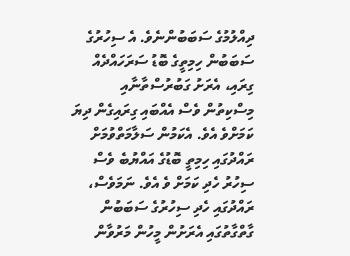ދިއްލުމުގެ ސަބަބުންނެވެ. އެ ސިހުރުގެ ސަބަބުން ހިމިތީގެ ބޮޑު ސަރަހައްދެއް ގިރައި، އެރަށު ގަބުރުސްތާނާއި މިސްކިތުން ވެސް އެއްބައި ގިރައިގެން ދިޔަ ކަމަށްވެ އެވެ. އެކަމުން ސަލާމަތްވުމަށް ރައްދުގައި ހިމިތީ ބޮޑުގެ އައްޔުބެ ވެސް ސިހުރު ހެދި ކަމަށް ވެ އެވެ. ނަމަވެސް، ރައްދުގައި ހެދި ސިހުރުގެ ސަބަބުން ގާތްގާތުގައި އެރަށުން މީހުން މަރުވާން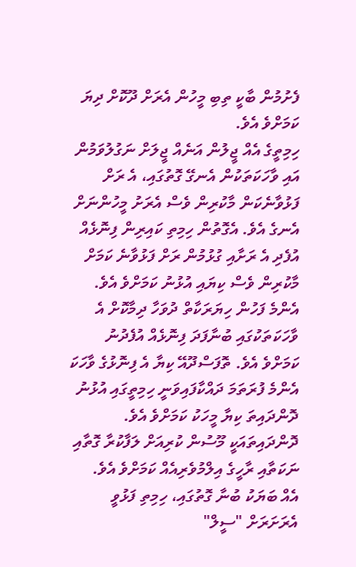ފެށުމުން ބާކީ ތިބި މީހުން އެރަށް ދޫކޮށް ދިޔަ ކަމަށްވެ އެވެ.
ހިމިތީގެ އެއް ޖީލުން އަނެއް ޖީލަށް ނަގުލުވަމުން އައި ވާހަކަތަކުން އެނގޭ ގޮތުގައި، އެ ރަށް ފަޅުވާނެކަން މާކުރިން ވެސް އެރަށު މީހުންނަށް އެނގެ އެވެ. އެގޮތުން ހިމިތި ކައިރިން ފިނޮޅެއް އުފެދި އެ ރަށާއި ގުޅުމުން ރަށް ފަޅުވާނެ ކަމަށް މާކުރިން ވެސް ކިޔައި އުޅުނު ކަމަށްވެ އެވެ. އެންމެ ފަހުން ހިޔަރަކާތް ދުވަހާ ދިމާކޮށް އެ ވާހަކަތަކުގައި ބުނާފަދަ ފިނޮޅެއް އުފެދުނު ކަމަށްވެ އެވެ. ތޮފަސްދޫއޭ ކިޔާ އެ ފިނޮޅުގެ ވާހަކަ އެންމެ ފުރަތަމަ ދައްކާފައިވަނީ ހިމިތީގައި އުޅުނު ދޮންދައިތަ ކިޔާ މީހަކު ކަމަށްވެ އެވެ. ދޮންދައިތައަކީ މޫސުން ކުރިއަށް ލަފާކުރާ ގޮތާއި ނަކަތާއި ރާހީގެ އިލްމުވެރިއެއް ކަމަށްވެ އެވެ.
އެއް ބަޔަކު ބުނާ ގޮތުގައި، ހިމިތި ފަޅުވީ އެރަށަރަށް "ސީލް"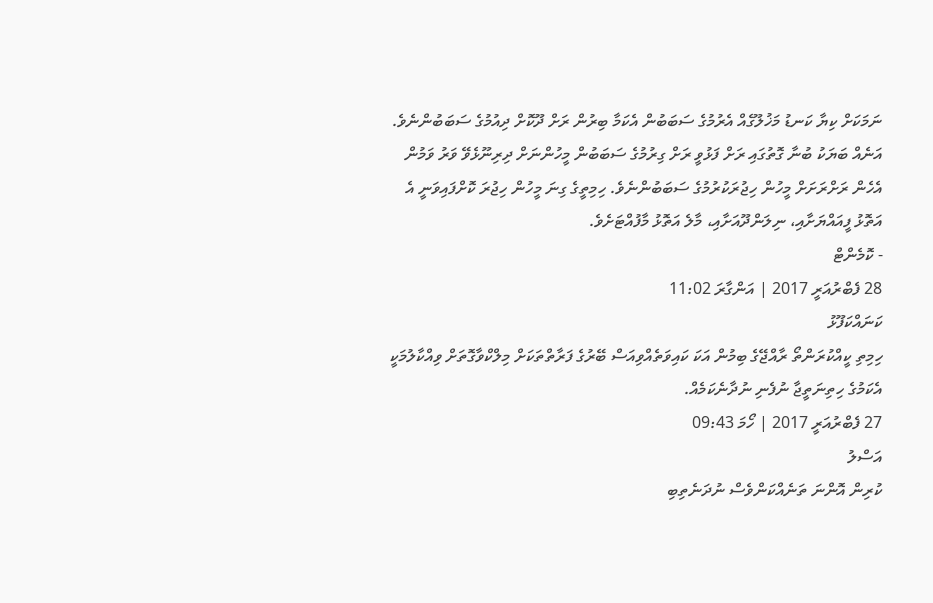ނަމަކަށް ކިޔާ ކަނޑު މަޚުލޫގެއް އެރުމުގެ ސަބަބުން އެކަމާ ބިރުން ރަށް ދޫކޮށް ދިއުމުގެ ސަބަބުންނެވެ. އަނެއް ބަޔަކު ބުނާ ގޮތުގައި ރަށް ފަޅުވީ ރަށް ގިރުމުގެ ސަބަބުން މީހުންނަށް ދިރިނޫޅެވޭ ވަރު ވަމުން އެހެން ރަށްރަށަށް މީހުން ހިޖުރަކުރުމުގެ ސަބަބުންނެވެ. ހިމިތީގެ ގިނަ މީހުން ހިޖުރަ ކޮށްފައިވަނީ އެ އަތޮޅު ފީއައްޔަށާއި، ނިލަންދޫއަށާއި، މާލެ އަތޮޅު މާފުއްޓަށެވެ.
- ކޮމެންޓް
28 ފެބްރުއަރީ 2017 | އަންގާރަ 11:02
ކަނައްކަފޫޅު
ހިމިތި ކީއްކުރަންތޯ ރާއްޖޭގެ ބިމުން އަކަ ކައިވަތެއްވިއަސް ބޭރުގެ ފަރާތްތަކަށް މިލްކްވާގޮތަށް ވިއްކާލުމަކީ އެކަމުގެ ހިތިނަތީޖާ ނުފެނި ނުދާނެކަމެއް.
27 ފެބްރުއަރީ 2017 | ހޯމަ 09:43
އަސްލު
ކުރިން އޮންނަ ތަނެއްކަންވެސް ނުދަނެތިބި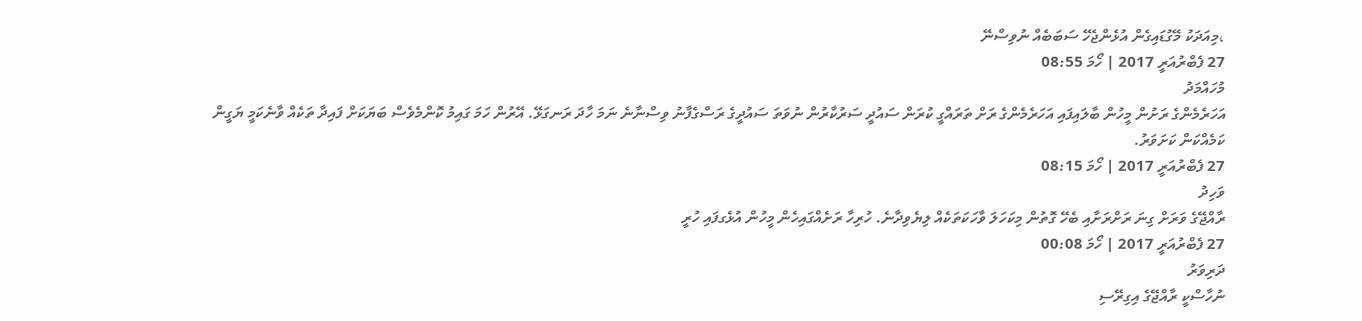،މިއަދަކު މޭގުޑައިގެން އުޅެންޖެހޭ ސަބަބެއް ނުވިސްނޭ
27 ފެބްރުއަރީ 2017 | ހޯމަ 08:55
މުހައްމަދު
އަހަރެމެންގެ ރަށުން މީހުން ބާލައިފައި އަހަރެމެންގެ ރަށް ތަރައްގީ ކުރަން ސައުދީ ސަރުކާރުން ނުވަތަ ސައުދީގެ ރަސްގެފާނު ވިސްނާނެ ނަމަ ހާދަ ރަނގަޅޭ. އޭރުން ހަމަ ގައިމު ކޮންމެވެސް ބަޔަކަށް ފައިދާ ތަކެއް ވާނެކަމީ ޔަގީން ކަމެއްކަން ކަށަވަރު.
27 ފެބްރުއަރީ 2017 | ހޯމަ 08:15
ވަހިދު
ރާއްޖޭގެ ވަރަށް ގިނަ ރަށްރަށާއި ބެހޭ ގޮތުން މިކަހަލަ ވާހަކަތަކެއް ލިޔެވިދާނެ. ހުރިހާ ރަށެއްގައިހެން މީހުން އުޅެގފައި ހުރީ
27 ފެބްރުއަރީ 2017 | ހޯމަ 00:08
ދަރިވަރު
ނުހާސްކީ ރާއްޖޭގެ އިގިރޭސި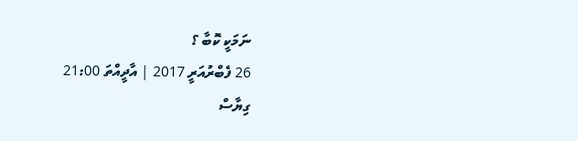ނަމަކީ ކޮބާ ؟
26 ފެބްރުއަރީ 2017 | އާދީއްތަ 21:00
ގިޔާސް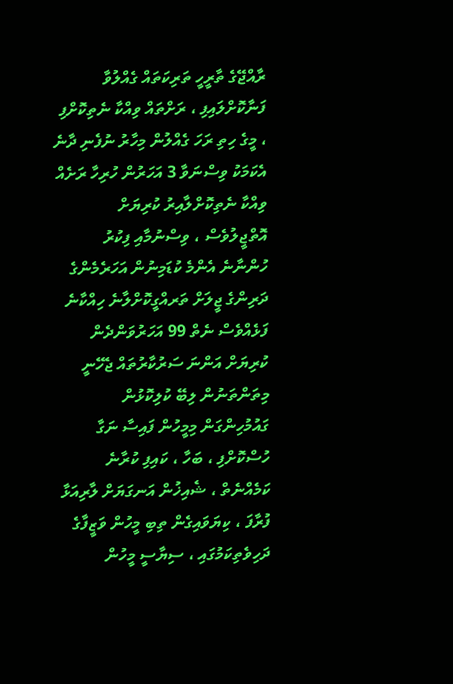ރާއްޖޭގެ ތާރީހީ ތަރިކަތައް ގެއްލުވާ ފަނާކޮށްލައިފި ، ރަށްތައް ވިއްކާ ނެތިކޮށްފި ، މީގެ ހިތި ރަހަ ގެއްލުން މިހާރު ނުފެނި ދާނެ އެކަމަކު ވިސްނަވާ 3 އަހަރުން ހުރިހާ ރަށެއް ވިއްކާ ނެތިކޮށްލާއިރު ކުރިޔަށް އޮތްޖީލުވެސް ، ވިސްނުމާއި ފިކުރު ހުންނާނެ އެންމެ ކުޑަމިނުން އަހަރެމެންގެ ދަރިންގެ ޖީލަށް ތަރއްގީކޮށްލާނެ ހިއްކާނެ ފަޅެއްވެސް ނެތް 99 އަހަރުވަންދެން ކުރިޔަށް އަންނަ ސަރުކާރުތައް ޖެހޭނީ މިތަންތަނުން ލިބޭ ކުލިކޮޅުން ގައުމުހިންގަން މިމީހުން ފައިސާ ނަގާ ހުސްކޮށްފި ، ބަހާ ، ކައިފި ކުރާނެ ކަމެއްނެތް ، ޝެއިޚުން އަނގަޔަށް ލާރިއަޅާ ފުރާފަ ، ކިޔަވައިގެން ތިބި މީހުން ވަޒީފާގެ ދަހިވެތިކަމުގައި ، ސިޔާސީ މީހުން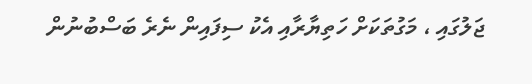ޖަލުގައި ، މަގުތަކަށް ހަތިޔާރާއި އެކު ސިފައިން ނެރެ ބަސްބުނުން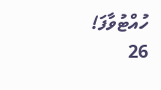ހުއްޓުވާފަ!
26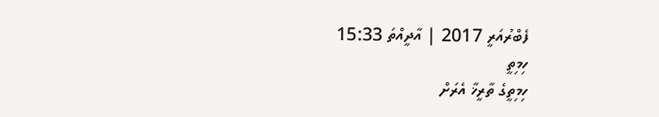ފެބްރުއަރީ 2017 | އާދީއްތަ 15:33
ހިމިތީ
ހިމިތީގެ ތާރީޚާ އެރަށް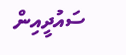ސައުދީއިން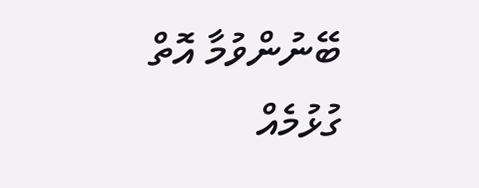ބޭނުންވުމާ އޮތް ގުޅުމެއް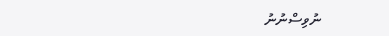ނުވިސްނުނު